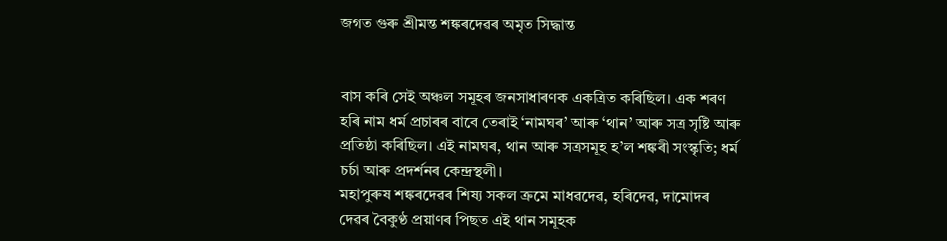জগত গুৰু শ্ৰীমন্ত শঙ্কৰদেৱৰ অমৃত সিদ্ধান্ত


বাস কৰি সেই অঞ্চল সমূহৰ জনসাধাৰণক একত্ৰিত কৰিছিল। এক শৰণ হৰি নাম ধৰ্ম প্ৰচাৰৰ বাবে তেৰাই ‘নামঘৰ’ আৰু ‘থান’ আৰু সত্ৰ সৃষ্টি আৰু প্ৰতিষ্ঠা কৰিছিল। এই নামঘৰ, থান আৰু সত্ৰসমূহ হ’ল শঙ্কৰী সংস্কৃতি; ধৰ্ম চৰ্চা আৰু প্ৰদৰ্শনৰ কেন্দ্ৰস্থলী।
মহাপুৰুষ শঙ্কৰদেৱৰ শিষ্য সকল ক্ৰমে মাধৱদেৱ, হৰিদেৱ, দামোদৰ দেৱৰ বৈকুণ্ঠ প্ৰয়াণৰ পিছত এই থান সমূহক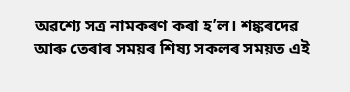অৱশ্যে সত্ৰ নামকৰণ কৰা হ’ল। শঙ্কৰদেৱ আৰু তেৰাৰ সময়ৰ শিষ্য সকলৰ সময়ত এই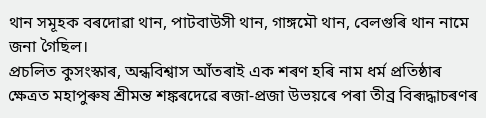থান সমূহক বৰদোৱা থান, পাটবাউসী থান, গাঙ্গমৌ থান, বেলগুৰি থান নামে জনা গৈছিল।
প্ৰচলিত কুসংস্কাৰ, অন্ধবিশ্বাস আঁতৰাই এক শৰণ হৰি নাম ধৰ্ম প্ৰতিষ্ঠাৰ ক্ষেত্ৰত মহাপুৰুষ শ্ৰীমন্ত শঙ্কৰদেৱে ৰজা-প্ৰজা উভয়ৰে পৰা তীব্ৰ বিৰূদ্ধাচৰণৰ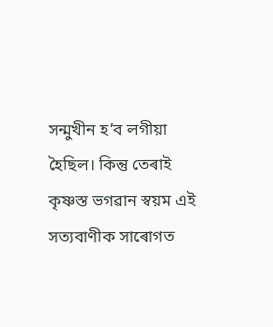সন্মুখীন হ’ব লগীয়া হৈছিল। কিন্তু তেৰাই কৃষ্ণস্ত ভগৱান স্বয়ম এই সত্যবাণীক সাৰোগত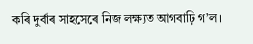কৰি দুৰ্বাৰ সাহসেৰে নিজ লক্ষ্যত আগবাঢ়ি গ’ল।